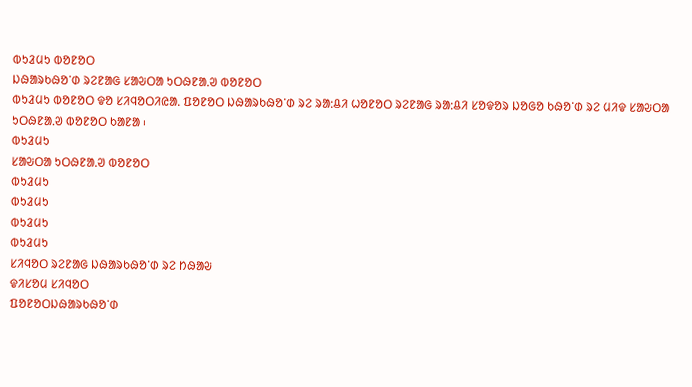ᱵᱩᱲᱢᱩ ᱵᱚᱱᱚᱛ
ᱡᱷᱟᱨᱠᱷᱚᱸᱰ ᱨᱮᱱᱟᱜ ᱥᱟᱶᱛᱟ ᱩᱛᱷᱱᱟᱹᱣ ᱵᱚᱱᱚᱛ
ᱵᱩᱲᱢᱩ ᱵᱚᱱᱚᱛ ᱫᱚ ᱥᱤᱧᱚᱛᱤᱭᱟᱹ ᱯᱚᱱᱚᱛ ᱡᱷᱟᱨᱠᱷᱚᱸᱰ ᱨᱮ ᱨᱟᱺᱪᱤ ᱦᱚᱱᱚᱛ ᱨᱮᱱᱟᱜ ᱨᱟᱺᱪᱤ ᱥᱚᱫᱚᱨ ᱡᱚᱜᱚ ᱠᱷᱚᱸᱰ ᱨᱮ ᱢᱤᱫ ᱥᱟᱶᱛᱟ ᱩᱛᱷᱱᱟᱹᱣ ᱵᱚᱱᱚᱛ ᱠᱟᱱᱟ ᱾
ᱵᱩᱲᱢᱩ
ᱥᱟᱶᱛᱟ ᱩᱛᱷᱱᱟᱹᱣ ᱵᱚᱱᱚᱛ
ᱵᱩᱲᱢᱩ
ᱵᱩᱲᱢᱩ
ᱵᱩᱲᱢᱩ
ᱵᱩᱲᱢᱩ
ᱥᱤᱧᱚᱛ ᱨᱮᱱᱟᱜ ᱡᱷᱟᱨᱠᱷᱚᱸᱰ ᱨᱮ ᱴᱷᱟᱶ
ᱫᱤᱥᱚᱢ ᱥᱤᱧᱚᱛ
ᱯᱚᱱᱚᱛᱡᱷᱟᱨᱠᱷᱚᱸᱰ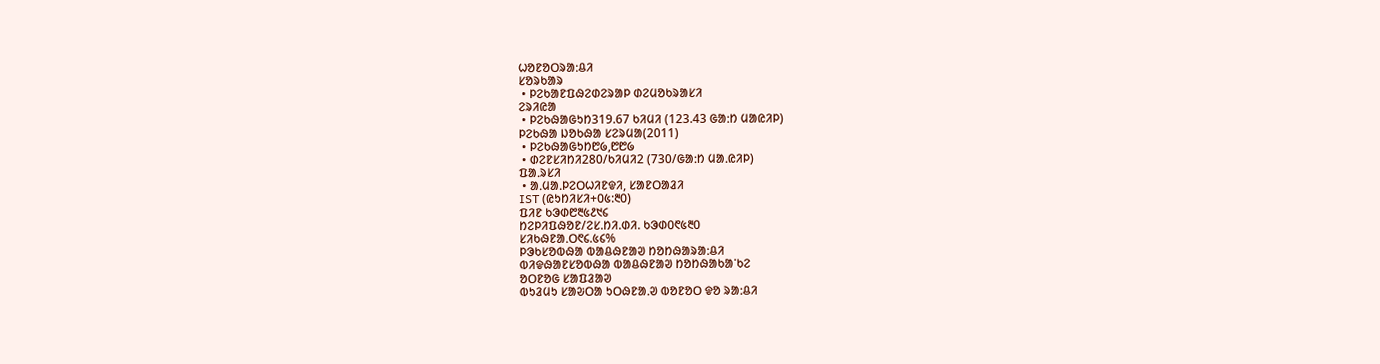ᱦᱚᱱᱚᱛᱨᱟᱺᱪᱤ
ᱥᱚᱨᱠᱟᱨ
 • ᱞᱮᱠᱟᱱᱯᱷᱮᱰᱮᱨᱟᱞ ᱰᱮᱢᱚᱠᱨᱟᱥᱤ
ᱮᱨᱤᱭᱟ
 • ᱞᱮᱠᱷᱟᱜᱩᱴ319.67 ᱠᱤᱢᱤ (123.43 ᱜᱟᱺᱴ ᱢᱟᱭᱤᱞ)
ᱞᱮᱠᱷᱟ ᱡᱚᱠᱷᱟ ᱥᱮᱨᱢᱟ(2011)
 • ᱞᱮᱠᱷᱟᱜᱩᱴ᱘᱙,᱘᱘᱙
 • ᱰᱮᱱᱥᱤᱴᱤ280/ᱠᱤᱢᱤ2 (730/ᱜᱟᱺᱴ ᱢᱟᱹᱭᱤᱞ)
ᱯᱟᱹᱨᱥᱤ
 • ᱟᱹᱢᱟᱹᱞᱮᱛᱦᱤᱱᱫᱤ, ᱥᱟᱱᱛᱟᱲᱤ
IST (ᱭᱩᱴᱤᱥᱤ+᱐᱕:᱓᱐)
ᱯᱤᱱ ᱠᱳᱰ᱘᱓᱕᱒᱑᱔
ᱴᱮᱞᱤᱯᱷᱚᱱ/ᱮᱥ.ᱴᱤ.ᱰᱤ. ᱠᱳᱰ᱐᱖᱕᱓᱐
ᱥᱤᱠᱷᱱᱟᱹᱛ᱖᱔.᱕᱔%
ᱞᱳᱠᱥᱚᱵᱷᱟ ᱵᱟᱪᱷᱱᱟᱣ ᱴᱚᱴᱷᱟᱨᱟᱺᱪᱤ
ᱵᱤᱫᱷᱟᱱᱥᱚᱵᱷᱟ ᱵᱟᱪᱷᱱᱟᱣ ᱴᱚᱴᱷᱟᱠᱟᱸᱠᱮ
ᱚᱛᱱᱚᱜ ᱥᱟᱯᱲᱟᱣ
ᱵᱩᱲᱢᱩ ᱥᱟᱶᱛᱟ ᱩᱛᱷᱱᱟᱹᱣ ᱵᱚᱱᱚᱛ ᱫᱚ ᱨᱟᱺᱪᱤ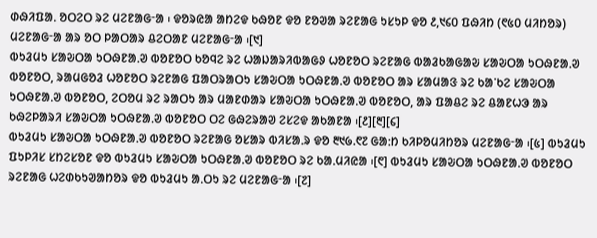ᱰᱷᱤᱯᱟᱹ ᱚᱛᱮᱛ ᱨᱮ ᱢᱮᱱᱟᱜᱼᱟ ᱾ ᱫᱚᱨᱭᱟ ᱟᱴᱮᱫ ᱠᱷᱚᱱ ᱫᱚ ᱱᱚᱣᱟ ᱨᱮᱱᱟᱜ ᱩᱥᱩᱞ ᱫᱚ ᱒,᱑᱔᱐ ᱯᱷᱤᱴ (᱖᱕᱐ ᱢᱤᱴᱚᱨ) ᱢᱮᱱᱟᱜᱼᱟ ᱟᱨ ᱚᱛ ᱞᱟᱛᱟᱨ ᱪᱮᱛᱟᱱ ᱢᱮᱱᱟᱜᱼᱟ ᱾[᱑]
ᱵᱩᱲᱢᱩ ᱥᱟᱶᱛᱟ ᱩᱛᱷᱱᱟᱹᱣ ᱵᱚᱱᱚᱛ ᱠᱚᱧᱮ ᱨᱮ ᱦᱟᱡᱟᱨᱤᱵᱟᱜᱽ ᱦᱚᱱᱚᱛ ᱨᱮᱱᱟᱜ ᱵᱟᱲᱠᱟᱜᱟᱶ ᱥᱟᱶᱛᱟ ᱩᱛᱷᱱᱟᱹᱣ ᱵᱚᱱᱚᱛ, ᱨᱟᱢᱜᱚᱲ ᱦᱚᱱᱚᱛ ᱨᱮᱱᱟᱜ ᱯᱟᱛᱨᱟᱛᱩ ᱥᱟᱶᱛᱟ ᱩᱛᱷᱱᱟᱹᱣ ᱵᱚᱱᱚᱛ ᱟᱨ ᱥᱟᱢᱟᱝ ᱨᱮ ᱠᱟᱸᱠᱮ ᱥᱟᱶᱛᱟ ᱩᱛᱷᱱᱟᱹᱣ ᱵᱚᱱᱚᱛ, ᱮᱛᱚᱢ ᱨᱮ ᱨᱟᱛᱩ ᱟᱨ ᱢᱟᱱᱰᱟᱨ ᱥᱟᱶᱛᱟ ᱩᱛᱷᱱᱟᱹᱣ ᱵᱚᱱᱚᱛ, ᱟᱨ ᱯᱟᱪᱮ ᱨᱮ ᱪᱟᱱᱦᱳ ᱟᱨ ᱠᱷᱮᱞᱟᱨᱤ ᱥᱟᱶᱛᱟ ᱩᱛᱷᱱᱟᱹᱣ ᱵᱚᱱᱚᱛ ᱛᱮ ᱜᱷᱮᱨᱟᱣ ᱮᱥᱮᱫ ᱟᱠᱟᱱᱟ ᱾[᱒][᱓][᱔]
ᱵᱩᱲᱢᱩ ᱥᱟᱶᱛᱟ ᱩᱛᱷᱱᱟᱹᱣ ᱵᱚᱱᱚᱛ ᱨᱮᱱᱟᱜ ᱚᱥᱟᱨ ᱵᱤᱥᱟᱹᱨ ᱫᱚ ᱓᱑᱙.᱖᱗ ᱜᱟᱺᱴ ᱠᱤᱞᱚᱢᱤᱴᱚᱨ ᱢᱮᱱᱟᱜᱼᱟ ᱾[᱕] ᱵᱩᱲᱢᱩ ᱯᱩᱞᱤᱥ ᱥᱴᱮᱥᱚᱱ ᱫᱚ ᱵᱩᱲᱢᱩ ᱥᱟᱶᱛᱟ ᱩᱛᱷᱱᱟᱹᱣ ᱵᱚᱱᱚᱛ ᱨᱮ ᱠᱟᱹᱢᱤᱭᱟ ᱾[᱖] ᱵᱩᱲᱢᱩ ᱥᱟᱶᱛᱟ ᱩᱛᱷᱱᱟᱹᱣ ᱵᱚᱱᱚᱛ ᱨᱮᱱᱟᱜ ᱦᱮᱰᱠᱩᱣᱟᱴᱚᱨ ᱫᱚ ᱵᱩᱲᱢᱩ ᱟᱹᱛᱩ ᱨᱮ ᱢᱮᱱᱟᱜᱼᱟ ᱾[᱗]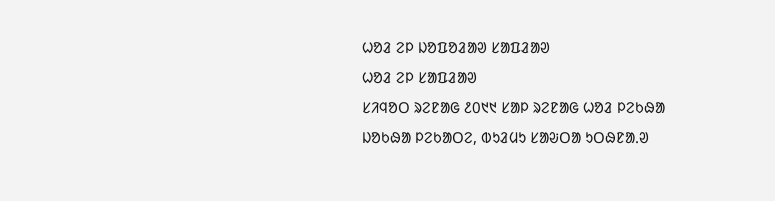ᱦᱚᱲ ᱮᱞ ᱡᱚᱯᱚᱲᱟᱣ ᱥᱟᱯᱲᱟᱣ
ᱦᱚᱲ ᱮᱞ ᱥᱟᱯᱲᱟᱣ
ᱥᱤᱧᱚᱛ ᱨᱮᱱᱟᱜ ᱒᱐᱑᱑ ᱥᱟᱞ ᱨᱮᱱᱟᱜ ᱦᱚᱲ ᱞᱮᱠᱷᱟ ᱡᱚᱠᱷᱟ ᱞᱮᱠᱟᱛᱮ, ᱵᱩᱲᱢᱩ ᱥᱟᱶᱛᱟ ᱩᱛᱷᱱᱟᱹᱣ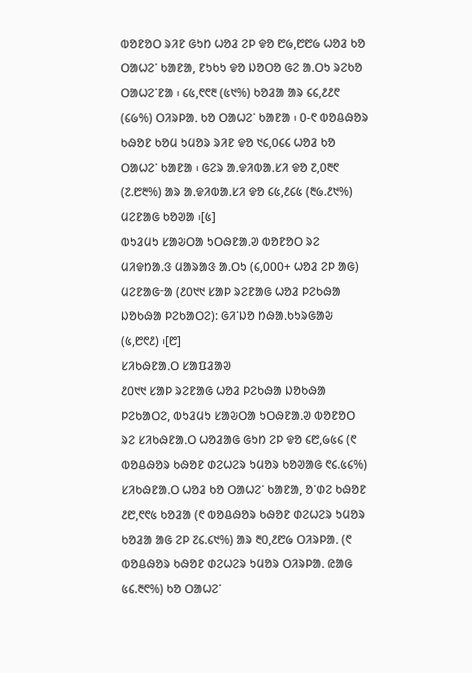ᱵᱚᱱᱚᱛ ᱨᱤᱱ ᱜᱩᱴ ᱦᱚᱲ ᱮᱞ ᱫᱚ ᱘᱙,᱘᱘᱙ ᱦᱚᱲ ᱠᱚ ᱛᱟᱦᱮᱸ ᱠᱟᱱᱟ, ᱱᱩᱠᱩ ᱫᱚ ᱡᱚᱛᱚ ᱜᱮ ᱟᱹᱛᱩ ᱨᱮᱠᱚ ᱛᱟᱦᱮᱸᱱᱟ ᱾ ᱔᱕,᱖᱖᱓ (᱕᱑%) ᱠᱚᱲᱟ ᱟᱨ ᱔᱔,᱒᱒᱖ (᱔᱙%) ᱛᱤᱨᱞᱟᱹ ᱠᱚ ᱛᱟᱦᱮᱸ ᱠᱟᱱᱟ ᱾ ᱐-᱖ ᱵᱚᱪᱷᱚᱨ ᱠᱷᱚᱱ ᱠᱚᱢ ᱩᱢᱚᱨ ᱨᱤᱱ ᱫᱚ ᱑᱔,᱐᱔᱔ ᱦᱚᱲ ᱠᱚ ᱛᱟᱦᱮᱸ ᱠᱟᱱᱟ ᱾ ᱜᱮᱨ ᱟᱹᱫᱤᱵᱟᱹᱥᱤ ᱫᱚ ᱗,᱐᱓᱖ (᱗.᱘᱓%) ᱟᱨ ᱟᱹᱫᱤᱵᱟᱹᱥᱤ ᱫᱚ ᱔᱕,᱒᱔᱕ (᱓᱙.᱒᱑%) ᱢᱮᱱᱟᱜ ᱠᱚᱣᱟ ᱾[᱕]
ᱵᱩᱲᱢᱩ ᱥᱟᱶᱛᱟ ᱩᱛᱷᱱᱟᱹᱣ ᱵᱚᱱᱚᱛ ᱨᱮ ᱢᱤᱫᱴᱟᱹᱝ ᱢᱟᱨᱟᱝ ᱟᱹᱛᱩ (᱔,᱐᱐᱐+ ᱦᱚᱲ ᱮᱞ ᱟᱜ) ᱢᱮᱱᱟᱜᱼᱟ (᱒᱐᱑᱑ ᱥᱟᱞ ᱨᱮᱱᱟᱜ ᱦᱚᱲ ᱞᱮᱠᱷᱟ ᱡᱚᱠᱷᱟ ᱞᱮᱠᱟᱛᱮ): ᱜᱤᱸᱡᱚ ᱴᱷᱟᱹᱠᱩᱨᱜᱟᱶ (᱕,᱘᱖᱒) ᱾[᱘]
ᱥᱤᱠᱷᱱᱟᱹᱛ ᱥᱟᱯᱲᱟᱣ
᱒᱐᱑᱑ ᱥᱟᱞ ᱨᱮᱱᱟᱜ ᱦᱚᱲ ᱞᱮᱠᱷᱟ ᱡᱚᱠᱷᱟ ᱞᱮᱠᱟᱛᱮ, ᱵᱩᱲᱢᱩ ᱥᱟᱶᱛᱟ ᱩᱛᱷᱱᱟᱹᱣ ᱵᱚᱱᱚᱛ ᱨᱮ ᱥᱤᱠᱷᱱᱟᱹᱛ ᱦᱚᱲᱟᱜ ᱜᱩᱴ ᱮᱞ ᱫᱚ ᱔᱘,᱙᱕᱔ (᱖ ᱵᱚᱪᱷᱚᱨ ᱠᱷᱚᱱ ᱰᱮᱦᱮᱨ ᱩᱢᱚᱨ ᱠᱚᱣᱟᱜ ᱖᱔.᱕᱔%) ᱥᱤᱠᱷᱱᱟᱹᱛ ᱦᱚᱲ ᱠᱚ ᱛᱟᱦᱮᱸ ᱠᱟᱱᱟ, ᱚᱸᱰᱮ ᱠᱷᱚᱱ ᱒᱘,᱖᱖᱕ ᱠᱚᱲᱟ (᱖ ᱵᱚᱪᱷᱚᱨ ᱠᱷᱚᱱ ᱰᱮᱦᱮᱨ ᱩᱢᱚᱨ ᱠᱚᱲᱟ ᱟᱜ ᱮᱞ ᱗᱔.᱔᱑%) ᱟᱨ ᱓᱐,᱒᱘᱙ ᱛᱤᱨᱞᱟᱹ (᱖ ᱵᱚᱪᱷᱚᱨ ᱠᱷᱚᱱ ᱰᱮᱦᱮᱨ ᱩᱢᱚᱨ ᱛᱤᱨᱞᱟᱹ ᱭᱟᱜ ᱕᱔.᱓᱖%) ᱠᱚ ᱛᱟᱦᱮᱸ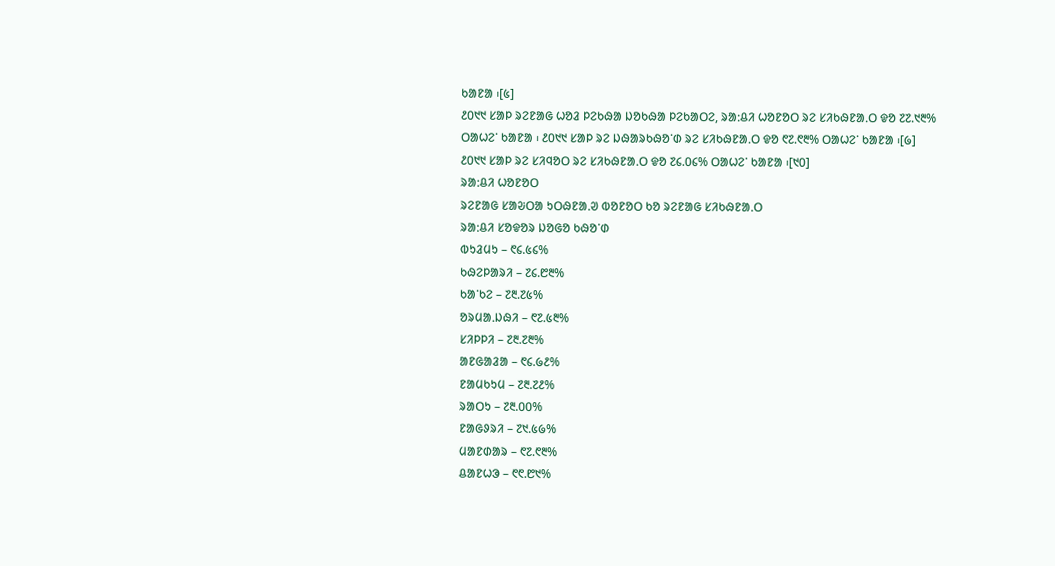ᱠᱟᱱᱟ ᱾[᱕]
᱒᱐᱑᱑ ᱥᱟᱞ ᱨᱮᱱᱟᱜ ᱦᱚᱲ ᱞᱮᱠᱷᱟ ᱡᱚᱠᱷᱟ ᱞᱮᱠᱟᱛᱮ, ᱨᱟᱺᱪᱤ ᱦᱚᱱᱚᱛ ᱨᱮ ᱥᱤᱠᱷᱱᱟᱹᱛ ᱫᱚ ᱗᱗.᱑᱓% ᱛᱟᱦᱮᱸ ᱠᱟᱱᱟ ᱾ ᱒᱐᱑᱑ ᱥᱟᱞ ᱨᱮ ᱡᱷᱟᱨᱠᱷᱚᱸᱰ ᱨᱮ ᱥᱤᱠᱷᱱᱟᱹᱛ ᱫᱚ ᱖᱗.᱖᱓% ᱛᱟᱦᱮᱸ ᱠᱟᱱᱟ ᱾[᱙] ᱒᱐᱑᱑ ᱥᱟᱞ ᱨᱮ ᱥᱤᱧᱚᱛ ᱨᱮ ᱥᱤᱠᱷᱱᱟᱹᱛ ᱫᱚ ᱗᱔.᱐᱔% ᱛᱟᱦᱮᱸ ᱠᱟᱱᱟ ᱾[᱑᱐]
ᱨᱟᱺᱪᱤ ᱦᱚᱱᱚᱛ
ᱨᱮᱱᱟᱜ ᱥᱟᱶᱛᱟ ᱩᱛᱷᱱᱟᱹᱣ ᱵᱚᱱᱚᱛ ᱠᱚ ᱨᱮᱱᱟᱜ ᱥᱤᱠᱷᱱᱟᱹᱛ
ᱨᱟᱺᱪᱤ ᱥᱚᱫᱚᱨ ᱡᱚᱜᱚ ᱠᱷᱚᱸᱰ
ᱵᱩᱲᱢᱩ – ᱖᱔.᱕᱔%
ᱠᱷᱮᱞᱟᱨᱤ – ᱗᱔.᱘᱓%
ᱠᱟᱸᱠᱮ – ᱗᱓.᱗᱕%
ᱚᱨᱢᱟᱹᱡᱷᱤ – ᱖᱗.᱕᱓%
ᱥᱤᱞᱞᱤ – ᱗᱓.᱗᱓%
ᱟᱱᱜᱟᱲᱟ – ᱖᱔.᱙᱒%
ᱱᱟᱢᱠᱩᱢ – ᱗᱓.᱗᱒%
ᱨᱟᱛᱩ – ᱗᱓.᱐᱐%
ᱱᱟᱜᱽᱨᱤ – ᱗᱑.᱕᱙%
ᱢᱟᱱᱰᱟᱨ – ᱖᱗.᱖᱓%
ᱪᱟᱱᱦᱳ – ᱖᱖.᱘᱑%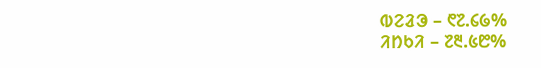ᱵᱮᱲᱳ – ᱖᱗.᱔᱙%
ᱤᱴᱠᱤ – ᱗᱓.᱕᱘%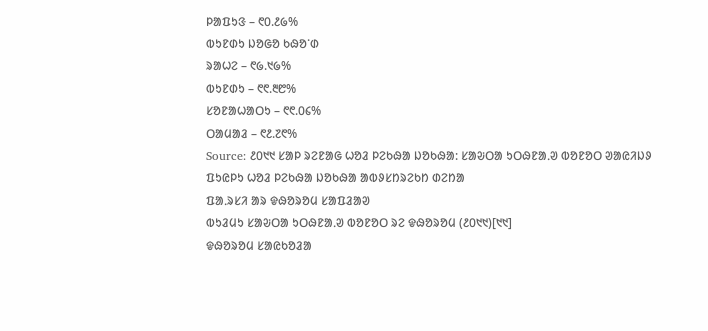ᱞᱟᱯᱩᱝ – ᱖᱐.᱒᱙%
ᱵᱩᱱᱰᱩ ᱡᱚᱜᱚ ᱠᱷᱚᱸᱰ
ᱨᱟᱦᱮ – ᱖᱙.᱑᱙%
ᱵᱩᱱᱰᱩ – ᱖᱖.᱓᱘%
ᱥᱚᱱᱟᱦᱟᱛᱩ – ᱖᱖.᱐᱔%
ᱛᱟᱢᱟᱲ – ᱖᱒.᱗᱖%
Source: ᱒᱐᱑᱑ ᱥᱟᱞ ᱨᱮᱱᱟᱜ ᱦᱚᱲ ᱞᱮᱠᱷᱟ ᱡᱚᱠᱷᱟ: ᱥᱟᱶᱛᱟ ᱩᱛᱷᱱᱟᱹᱣ ᱵᱚᱱᱚᱛ ᱣᱟᱭᱤᱡᱽ
ᱯᱩᱭᱞᱩ ᱦᱚᱲ ᱞᱮᱠᱷᱟ ᱡᱚᱠᱷᱟ ᱟᱵᱽᱥᱴᱨᱮᱠᱴ ᱰᱮᱴᱟ
ᱯᱟᱹᱨᱥᱤ ᱟᱨ ᱫᱷᱚᱨᱚᱢ ᱥᱟᱯᱲᱟᱣ
ᱵᱩᱲᱢᱩ ᱥᱟᱶᱛᱟ ᱩᱛᱷᱱᱟᱹᱣ ᱵᱚᱱᱚᱛ ᱨᱮ ᱫᱷᱚᱨᱚᱢ (᱒᱐᱑᱑)[᱑᱑]
ᱫᱷᱚᱨᱚᱢ ᱥᱟᱭᱠᱚᱲᱟ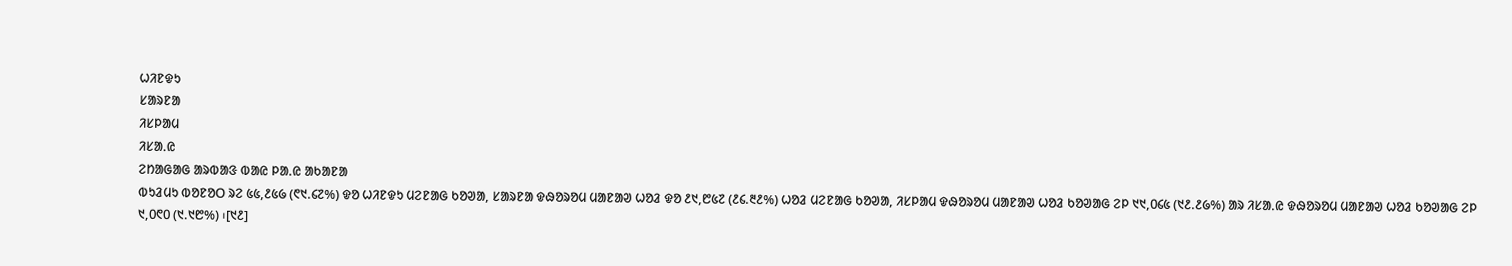ᱦᱤᱱᱫᱩ
ᱥᱟᱨᱱᱟ
ᱤᱥᱞᱟᱢ
ᱤᱥᱟᱹᱭ
ᱮᱴᱟᱜᱟᱜ ᱟᱨᱵᱟᱝ ᱵᱟᱭ ᱞᱟᱹᱭ ᱟᱠᱟᱱᱟ
ᱵᱩᱲᱢᱩ ᱵᱚᱱᱚᱛ ᱨᱮ ᱕᱕,᱒᱕᱙ (᱖᱑.᱔᱗%) ᱫᱚ ᱦᱤᱱᱫᱩ ᱢᱮᱱᱟᱜ ᱠᱚᱣᱟ, ᱥᱟᱨᱱᱟ ᱫᱷᱚᱨᱚᱢ ᱢᱟᱱᱟᱣ ᱦᱚᱲ ᱫᱚ ᱒᱑,᱘᱕᱗ (᱒᱔.᱓᱒%) ᱦᱚᱲ ᱢᱮᱱᱟᱜ ᱠᱚᱣᱟ, ᱤᱥᱞᱟᱢ ᱫᱷᱚᱨᱚᱢ ᱢᱟᱱᱟᱣ ᱦᱚᱲ ᱠᱚᱣᱟᱜ ᱮᱞ ᱑᱑,᱐᱔᱕ (᱑᱒.᱒᱙%) ᱟᱨ ᱤᱥᱟᱹᱭ ᱫᱷᱚᱨᱚᱢ ᱢᱟᱱᱟᱣ ᱦᱚᱲ ᱠᱚᱣᱟᱜ ᱮᱞ ᱑,᱐᱖᱐ (᱑.᱑᱘%) ᱾[᱑᱒]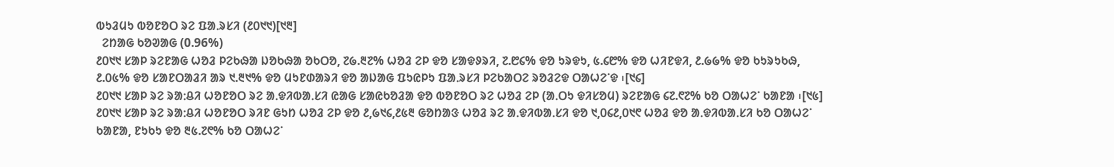ᱵᱩᱲᱢᱩ ᱵᱚᱱᱚᱛ ᱨᱮ ᱯᱟᱹᱨᱥᱤ (᱒᱐᱑᱑)[᱑᱓]
  ᱮᱴᱟᱜ ᱠᱚᱣᱟᱜ (0.96%)
᱒᱐᱑᱑ ᱥᱟᱞ ᱨᱮᱱᱟᱜ ᱦᱚᱲ ᱞᱮᱠᱷᱟ ᱡᱚᱠᱷᱟ ᱚᱠᱛᱚ, ᱗᱙.᱓᱗% ᱦᱚᱲ ᱮᱞ ᱫᱚ ᱥᱟᱫᱽᱨᱤ, ᱗.᱘᱔% ᱫᱚ ᱩᱨᱫᱩ, ᱕.᱔᱘% ᱫᱚ ᱦᱤᱱᱫᱤ, ᱒.᱙᱙% ᱫᱚ ᱠᱩᱨᱩᱠᱷ, ᱒.᱐᱕% ᱫᱚ ᱥᱟᱱᱛᱟᱲᱤ ᱟᱨ ᱑.᱓᱑% ᱫᱚ ᱢᱩᱱᱰᱟᱨᱤ ᱫᱚ ᱟᱡᱟᱜ ᱯᱩᱭᱞᱩ ᱯᱟᱹᱨᱥᱤ ᱞᱮᱠᱟᱛᱮ ᱨᱚᱲᱮᱫ ᱛᱟᱦᱮᱸᱫ ᱾[᱑᱔]
᱒᱐᱑᱑ ᱥᱟᱞ ᱨᱮ ᱨᱟᱺᱪᱤ ᱦᱚᱱᱚᱛ ᱨᱮ ᱟᱹᱫᱤᱵᱟᱹᱥᱤ ᱭᱟᱜ ᱥᱟᱭᱠᱚᱲᱟ ᱫᱚ ᱵᱚᱱᱚᱛ ᱨᱮ ᱦᱚᱲ ᱮᱞ (ᱟᱹᱛᱩ ᱫᱤᱥᱚᱢ) ᱨᱮᱱᱟᱜ ᱔᱗.᱖᱗% ᱠᱚ ᱛᱟᱦᱮᱸ ᱠᱟᱱᱟ ᱾[᱑᱕] ᱒᱐᱑᱑ ᱥᱟᱞ ᱨᱮ ᱨᱟᱺᱪᱤ ᱦᱚᱱᱚᱛ ᱨᱤᱱ ᱜᱩᱴ ᱦᱚᱲ ᱮᱞ ᱫᱚ ᱒,᱙᱑᱔,᱒᱕᱓ ᱜᱚᱴᱟᱝ ᱦᱚᱲ ᱨᱮ ᱟᱹᱫᱤᱵᱟᱹᱥᱤ ᱫᱚ ᱑,᱐᱔᱒,᱐᱑᱖ ᱦᱚᱲ ᱫᱚ ᱟᱹᱫᱤᱵᱟᱹᱥᱤ ᱠᱚ ᱛᱟᱦᱮᱸ ᱠᱟᱱᱟ, ᱱᱩᱠᱩ ᱫᱚ ᱓᱕.᱗᱖% ᱠᱚ ᱛᱟᱦᱮᱸ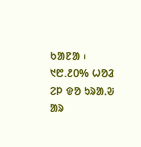ᱠᱟᱱᱟ ᱾ ᱑᱘.᱒᱐% ᱦᱚᱲ ᱮᱞ ᱫᱚ ᱩᱨᱟᱹᱶ ᱟᱨ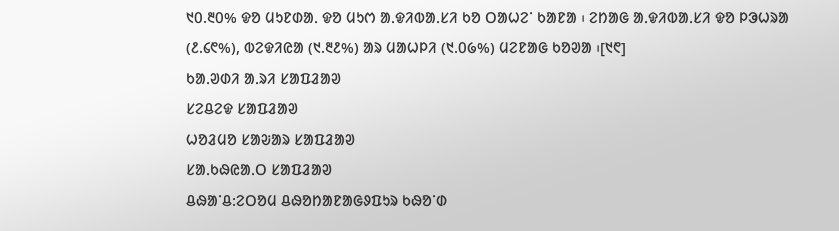᱑᱐.᱓᱐% ᱫᱚ ᱢᱩᱱᱰᱟᱹ ᱫᱚ ᱢᱩᱬ ᱟᱹᱫᱤᱵᱟᱹᱥᱤ ᱠᱚ ᱛᱟᱦᱮᱸ ᱠᱟᱱᱟ ᱾ ᱮᱴᱟᱜ ᱟᱹᱫᱤᱵᱟᱹᱥᱤ ᱫᱚ ᱞᱳᱦᱨᱟ (᱒.᱔᱖%), ᱵᱮᱫᱤᱭᱟ (᱑.᱓᱒%) ᱟᱨ ᱢᱟᱦᱞᱤ (᱑.᱐᱙%) ᱢᱮᱱᱟᱜ ᱠᱚᱣᱟ ᱾[᱑᱖]
ᱠᱟᱹᱣᱰᱤ ᱟᱹᱨᱤ ᱥᱟᱯᱲᱟᱣ
ᱥᱮᱪᱮᱫ ᱥᱟᱯᱲᱟᱣ
ᱦᱚᱲᱢᱚ ᱥᱟᱶᱟᱨ ᱥᱟᱯᱲᱟᱣ
ᱥᱟᱹᱠᱷᱭᱟᱹᱛ ᱥᱟᱯᱲᱟᱣ
ᱪᱷᱟᱸᱪ:ᱮᱛᱚᱢ ᱪᱷᱚᱴᱟᱱᱟᱜᱽᱯᱩᱨ ᱠᱷᱚᱸᱰ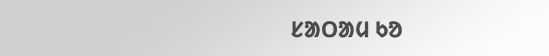ᱥᱟᱛᱟᱢ ᱠᱚ